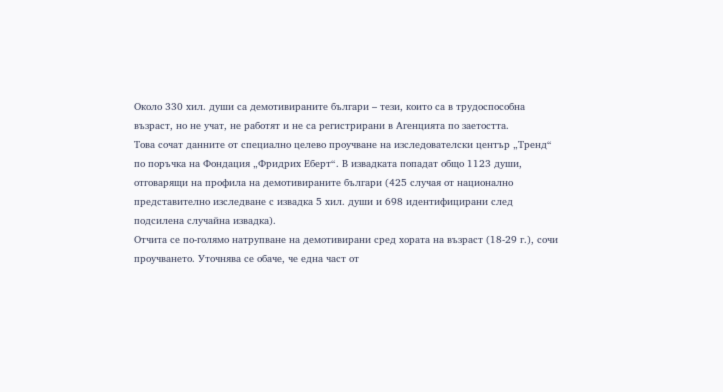Около 330 хил. души са демотивираните българи – тези, които са в трудоспособна възраст, но не учат, не работят и не са регистрирани в Агенцията по заетостта.
Това сочат данните от специално целево проучване на изследователски център „Тренд“ по поръчка на Фондация „Фридрих Еберт“. В извадката попадат общо 1123 души, отговарящи на профила на демотивираните българи (425 случая от национално представително изследване с извадка 5 хил. души и 698 идентифицирани след подсилена случайна извадка).
Отчита се по-голямо натрупване на демотивирани сред хората на възраст (18-29 г.), сочи проучването. Уточнява се обаче, че една част от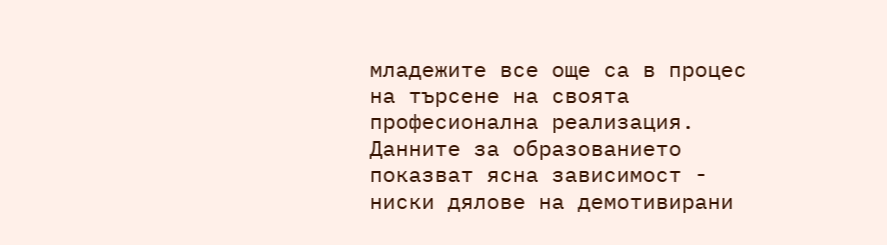младежите все още са в процес на търсене на своята професионална реализация.
Данните за образованието показват ясна зависимост - ниски дялове на демотивирани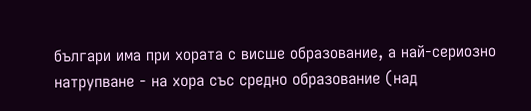българи има при хората с висше образование, а най-сериозно натрупване - на хора със средно образование (над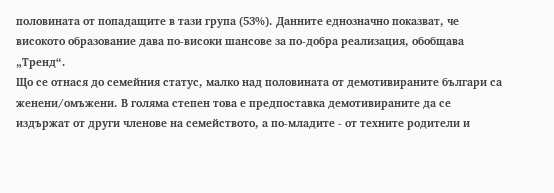половината от попадащите в тази група (53%). Данните еднозначно показват, че високото образование дава по-високи шансове за по-добра реализация, обобщава „Тренд“.
Що се отнася до семейния статус, малко над половината от демотивираните българи са женени/омъжени. В голяма степен това е предпоставка демотивираните да се издържат от други членове на семейството, а по-младите - от техните родители и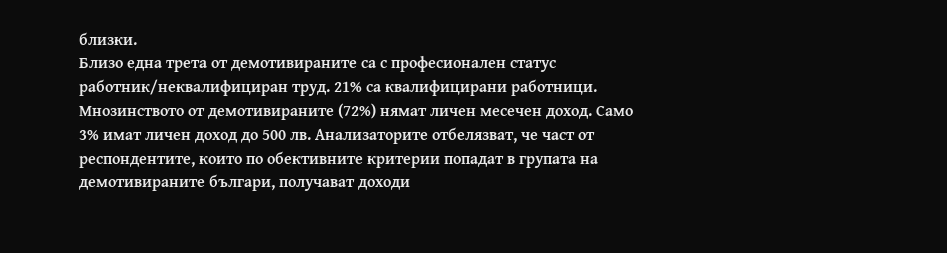близки.
Близо една трета от демотивираните са с професионален статус работник/неквалифициран труд. 21% са квалифицирани работници.
Мнозинството от демотивираните (72%) нямат личен месечен доход. Само 3% имат личен доход до 500 лв. Анализаторите отбелязват, че част от респондентите, които по обективните критерии попадат в групата на демотивираните българи, получават доходи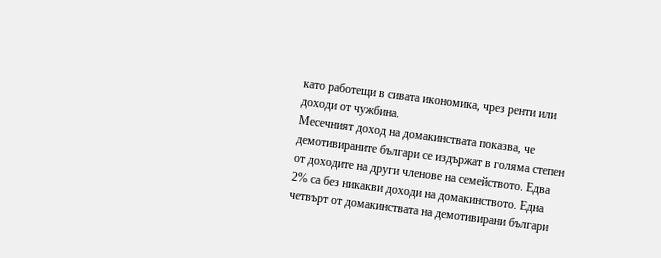като работещи в сивата икономика, чрез ренти или доходи от чужбина.
Месечният доход на домакинствата показва, че демотивираните българи се издържат в голяма степен от доходите на други членове на семейството. Едва 2% са без никакви доходи на домакинството. Една четвърт от домакинствата на демотивирани българи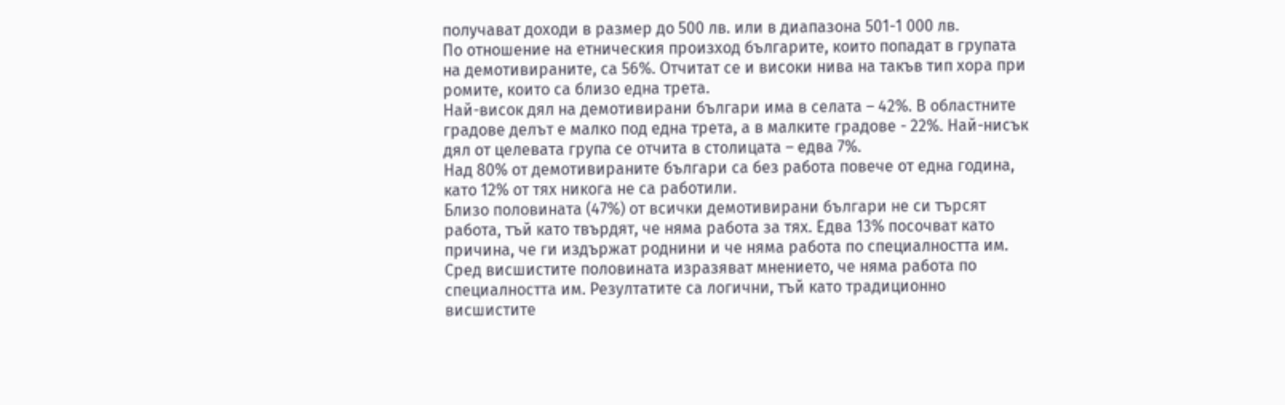получават доходи в размер до 500 лв. или в диапазона 501-1 000 лв.
По отношение на етническия произход българите, които попадат в групата на демотивираните, са 56%. Отчитат се и високи нива на такъв тип хора при ромите, които са близо една трета.
Най-висок дял на демотивирани българи има в селата – 42%. В областните градове делът е малко под една трета, а в малките градове - 22%. Най-нисък дял от целевата група се отчита в столицата – едва 7%.
Над 80% от демотивираните българи са без работа повече от една година, като 12% от тях никога не са работили.
Близо половината (47%) от всички демотивирани българи не си търсят работа, тъй като твърдят, че няма работа за тях. Едва 13% посочват като причина, че ги издържат роднини и че няма работа по специалността им. Сред висшистите половината изразяват мнението, че няма работа по специалността им. Резултатите са логични, тъй като традиционно висшистите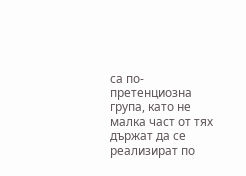са по-претенциозна група, като не малка част от тях държат да се реализират по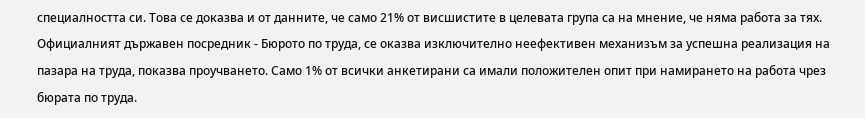специалността си. Това се доказва и от данните, че само 21% от висшистите в целевата група са на мнение, че няма работа за тях.
Официалният държавен посредник - Бюрото по труда, се оказва изключително неефективен механизъм за успешна реализация на пазара на труда, показва проучването. Само 1% от всички анкетирани са имали положителен опит при намирането на работа чрез бюрата по труда.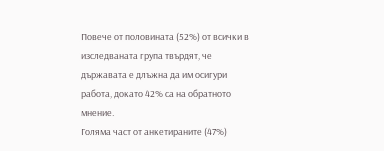Повече от половината (52%) от всички в изследваната група твърдят, че държавата е длъжна да им осигури работа, докато 42% са на обратното мнение.
Голяма част от анкетираните (47%)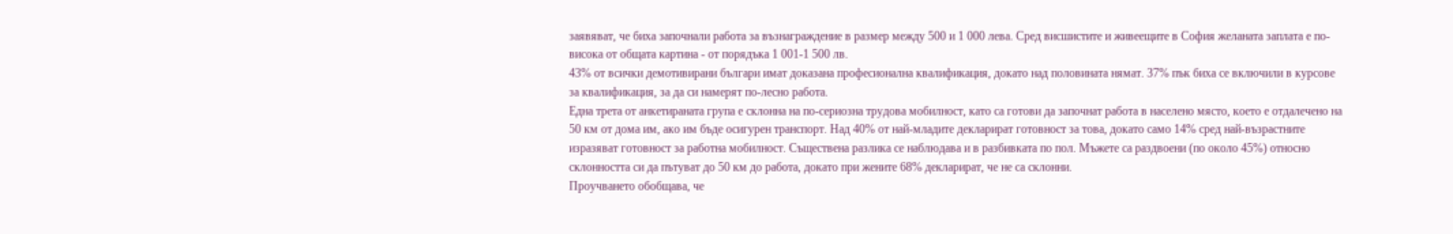заявяват, че биха започнали работа за възнаграждение в размер между 500 и 1 000 лева. Сред висшистите и живеещите в София желаната заплата е по-висока от общата картина - от порядъка 1 001-1 500 лв.
43% от всички демотивирани българи имат доказана професионална квалификация, докато над половината нямат. 37% пък биха се включили в курсове за квалификация, за да си намерят по-лесно работа.
Една трета от анкетираната група е склонна на по-сериозна трудова мобилност, като са готови да започнат работа в населено място, което е отдалечено на 50 км от дома им, ако им бъде осигурен транспорт. Над 40% от най-младите декларират готовност за това, докато само 14% сред най-възрастните изразяват готовност за работна мобилност. Съществена разлика се наблюдава и в разбивката по пол. Мъжете са раздвоени (по около 45%) относно склонността си да пътуват до 50 км до работа, докато при жените 68% декларират, че не са склонни.
Проучването обобщава, че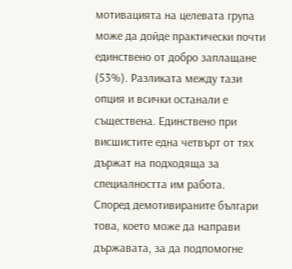мотивацията на целевата група може да дойде практически почти единствено от добро заплащане (53%). Разликата между тази опция и всички останали е съществена. Единствено при висшистите една четвърт от тях държат на подходяща за специалността им работа.
Според демотивираните българи това, което може да направи държавата, за да подпомогне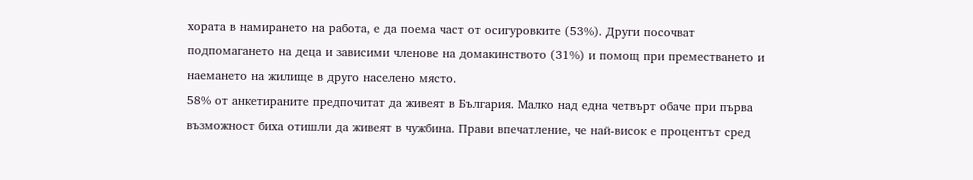хората в намирането на работа, е да поема част от осигуровките (53%). Други посочват подпомагането на деца и зависими членове на домакинството (31%) и помощ при преместването и наемането на жилище в друго населено място.
58% от анкетираните предпочитат да живеят в България. Малко над една четвърт обаче при първа възможност биха отишли да живеят в чужбина. Прави впечатление, че най-висок е процентът сред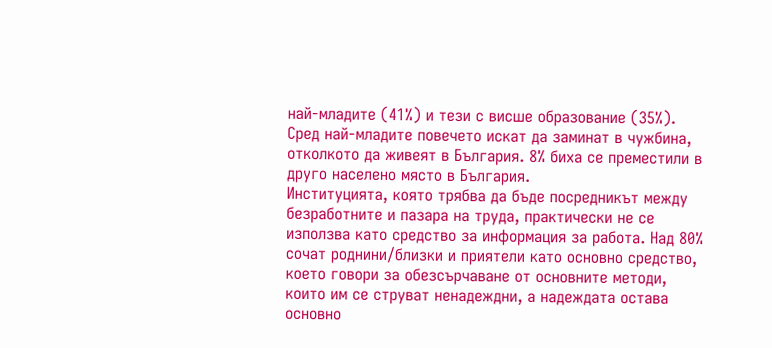най-младите (41%) и тези с висше образование (35%). Сред най-младите повечето искат да заминат в чужбина, отколкото да живеят в България. 8% биха се преместили в друго населено място в България.
Институцията, която трябва да бъде посредникът между безработните и пазара на труда, практически не се използва като средство за информация за работа. Над 80% сочат роднини/близки и приятели като основно средство, което говори за обезсърчаване от основните методи, които им се струват ненадеждни, а надеждата остава основно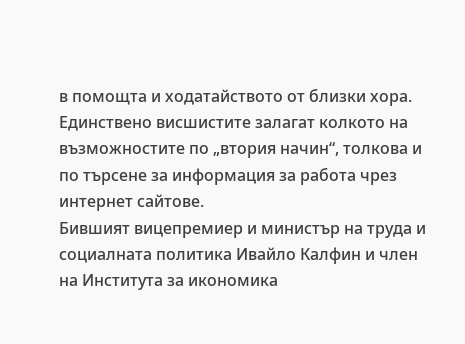в помощта и ходатайството от близки хора. Единствено висшистите залагат колкото на възможностите по „втория начин“, толкова и по търсене за информация за работа чрез интернет сайтове.
Бившият вицепремиер и министър на труда и социалната политика Ивайло Калфин и член на Института за икономика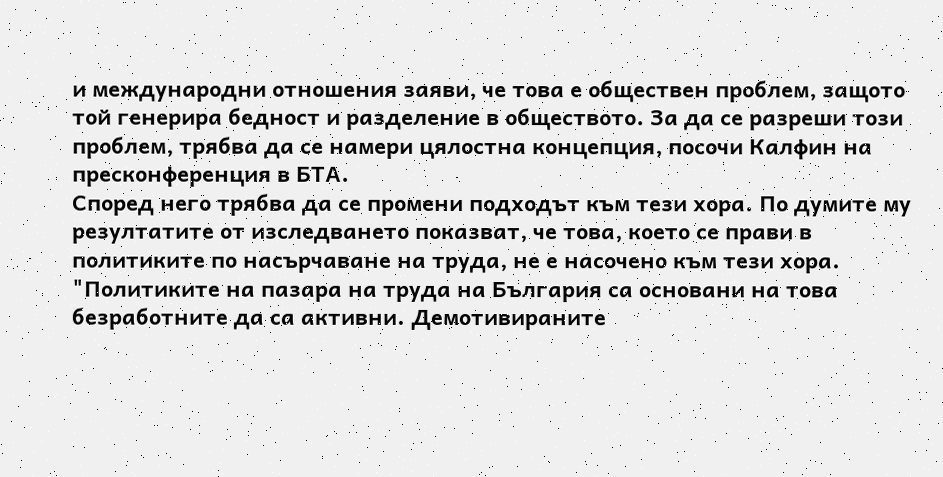и международни отношения заяви, че това е обществен проблем, защото той генерира бедност и разделение в обществото. За да се разреши този проблем, трябва да се намери цялостна концепция, посочи Калфин на пресконференция в БТА.
Според него трябва да се промени подходът към тези хора. По думите му резултатите от изследването показват, че това, което се прави в политиките по насърчаване на труда, не е насочено към тези хора.
"Политиките на пазара на труда на България са основани на това безработните да са активни. Демотивираните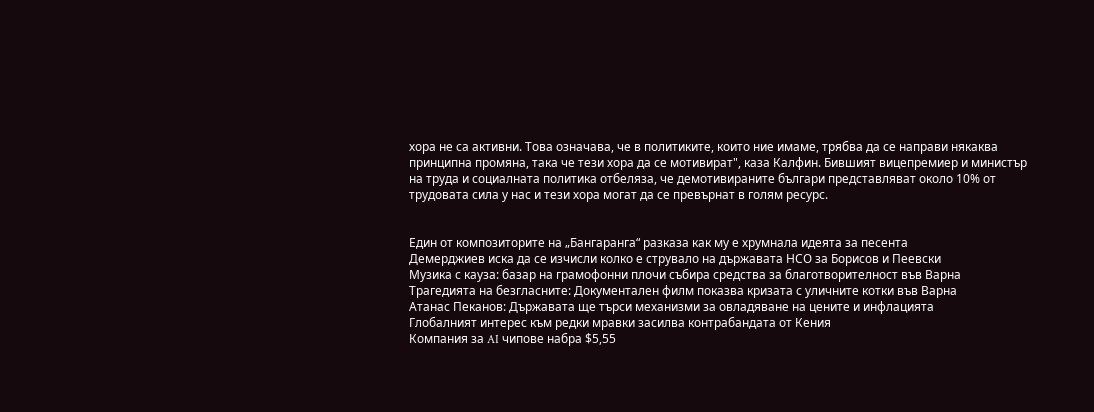хора не са активни. Това означава, че в политиките, които ние имаме, трябва да се направи някаква принципна промяна, така че тези хора да се мотивират", каза Калфин. Бившият вицепремиер и министър на труда и социалната политика отбеляза, че демотивираните българи представляват около 10% от трудовата сила у нас и тези хора могат да се превърнат в голям ресурс.


Един от композиторите на „Бангаранга“ разказа как му е хрумнала идеята за песента
Демерджиев иска да се изчисли колко е струвало на държавата НСО за Борисов и Пеевски
Музика с кауза: базар на грамофонни плочи събира средства за благотворителност във Варна
Трагедията на безгласните: Документален филм показва кризата с уличните котки във Варна
Атанас Пеканов: Държавата ще търси механизми за овладяване на цените и инфлацията
Глобалният интерес към редки мравки засилва контрабандата от Кения
Компания за AI чипове набра $5,55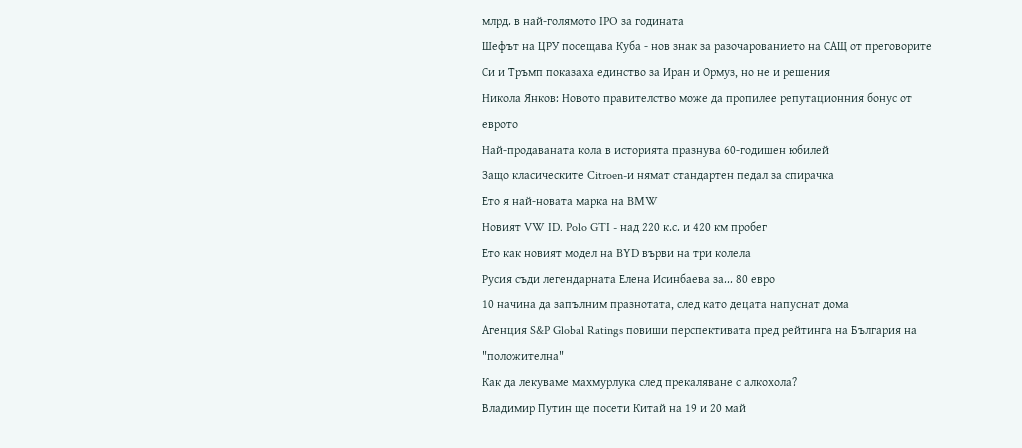млрд. в най-голямото IPO за годината
Шефът на ЦРУ посещава Куба - нов знак за разочарованието на САЩ от преговорите
Си и Тръмп показаха единство за Иран и Ормуз, но не и решения
Никола Янков: Новото правителство може да пропилее репутационния бонус от еврото
Най-продаваната кола в историята празнува 60-годишен юбилей
Защо класическите Citroen-и нямат стандартен педал за спирачка
Ето я най-новата марка на BMW
Новият VW ID. Polo GTI - над 220 к.с. и 420 км пробег
Ето как новият модел на BYD върви на три колела
Русия съди легендарната Елена Исинбаева за... 80 евро
10 начина да запълним празнотата, след като децата напуснат дома
Агенция S&P Global Ratings повиши перспективата пред рейтинга на България на "положителна"
Как да лекуваме махмурлука след прекаляване с алкохола?
Владимир Путин ще посети Китай на 19 и 20 май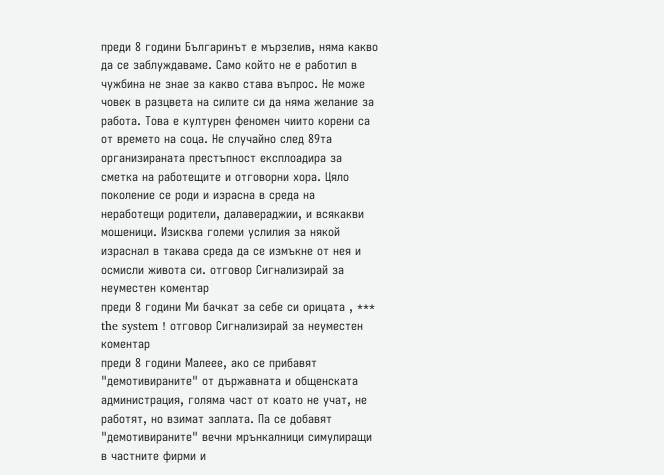преди 8 години Българинът е мързелив, няма какво да се заблуждаваме. Само който не е работил в чужбина не знае за какво става въпрос. Не може човек в разцвета на силите си да няма желание за работа. Това е културен феномен чиито корени са от времето на соца. Не случайно след 89та организираната престъпност експлоадира за сметка на работещите и отговорни хора. Цяло поколение се роди и израсна в среда на неработещи родители, далавераджии, и всякакви мошеници. Изисква големи услилия за някой израснал в такава среда да се измъкне от нея и осмисли живота си. отговор Сигнализирай за неуместен коментар
преди 8 години Ми бачкат за себе си орицата , *** the system ! отговор Сигнализирай за неуместен коментар
преди 8 години Малеее, ако се прибавят "демотивираните" от държавната и общенската администрация, голяма част от коато не учат, не работят, но взимат заплата. Па се добавят "демотивираните" вечни мрънкалници симулиращи в частните фирми и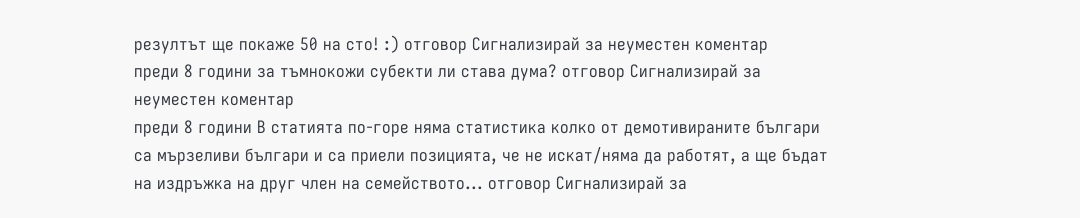резултът ще покаже 50 на сто! :) отговор Сигнализирай за неуместен коментар
преди 8 години за тъмнокожи субекти ли става дума? отговор Сигнализирай за неуместен коментар
преди 8 години В статията по-горе няма статистика колко от демотивираните българи са мързеливи българи и са приели позицията, че не искат/няма да работят, а ще бъдат на издръжка на друг член на семейството... отговор Сигнализирай за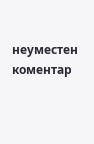неуместен коментар